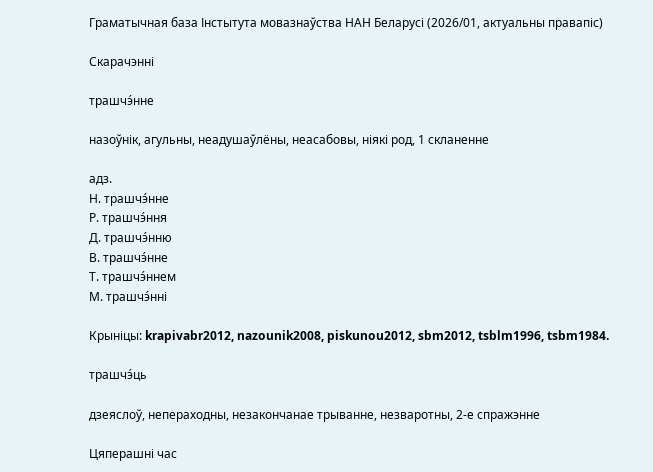Граматычная база Інстытута мовазнаўства НАН Беларусі (2026/01, актуальны правапіс)

Скарачэнні

трашчэ́нне

назоўнік, агульны, неадушаўлёны, неасабовы, ніякі род, 1 скланенне

адз.
Н. трашчэ́нне
Р. трашчэ́ння
Д. трашчэ́нню
В. трашчэ́нне
Т. трашчэ́ннем
М. трашчэ́нні

Крыніцы: krapivabr2012, nazounik2008, piskunou2012, sbm2012, tsblm1996, tsbm1984.

трашчэ́ць

дзеяслоў, непераходны, незакончанае трыванне, незваротны, 2-е спражэнне

Цяперашні час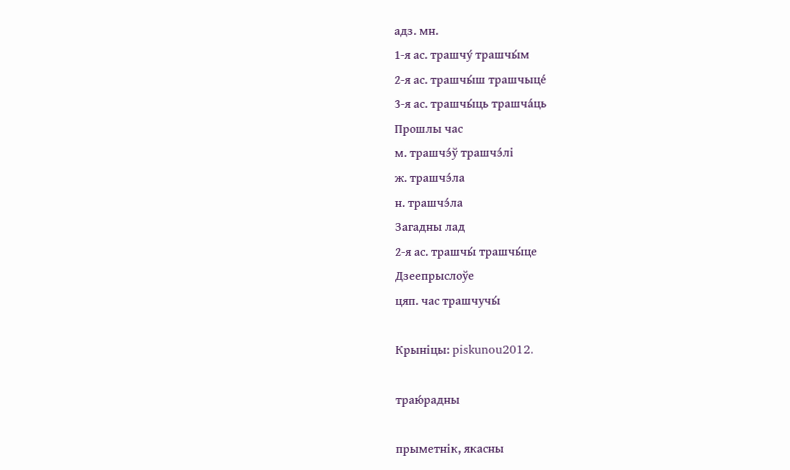адз. мн.
1-я ас. трашчу́ трашчы́м
2-я ас. трашчы́ш трашчыце́
3-я ас. трашчы́ць трашча́ць
Прошлы час
м. трашчэ́ў трашчэ́лі
ж. трашчэ́ла
н. трашчэ́ла
Загадны лад
2-я ас. трашчы́ трашчы́це
Дзеепрыслоўе
цяп. час трашчучы́

Крыніцы: piskunou2012.

траю́радны

прыметнік, якасны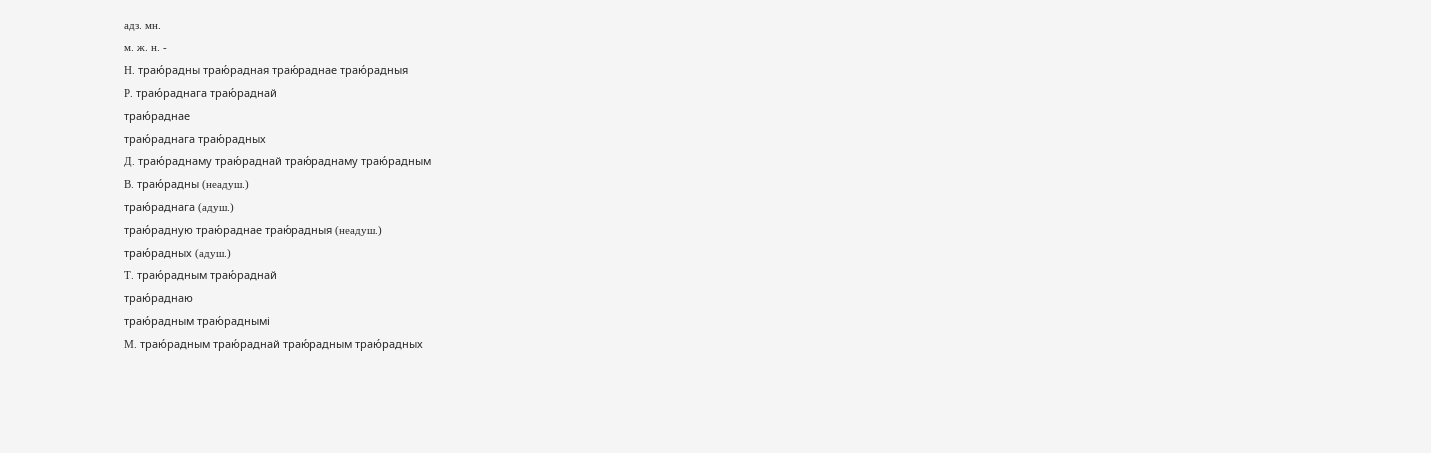адз. мн.
м. ж. н. -
Н. траю́радны траю́радная траю́раднае траю́радныя
Р. траю́раднага траю́раднай
траю́раднае
траю́раднага траю́радных
Д. траю́раднаму траю́раднай траю́раднаму траю́радным
В. траю́радны (неадуш.)
траю́раднага (адуш.)
траю́радную траю́раднае траю́радныя (неадуш.)
траю́радных (адуш.)
Т. траю́радным траю́раднай
траю́раднаю
траю́радным траю́раднымі
М. траю́радным траю́раднай траю́радным траю́радных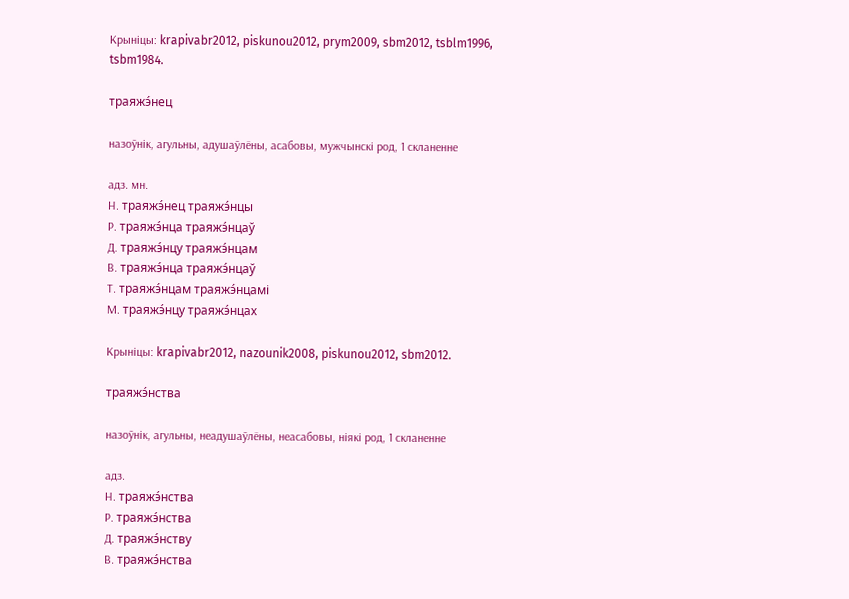Крыніцы: krapivabr2012, piskunou2012, prym2009, sbm2012, tsblm1996, tsbm1984.

траяжэ́нец

назоўнік, агульны, адушаўлёны, асабовы, мужчынскі род, 1 скланенне

адз. мн.
Н. траяжэ́нец траяжэ́нцы
Р. траяжэ́нца траяжэ́нцаў
Д. траяжэ́нцу траяжэ́нцам
В. траяжэ́нца траяжэ́нцаў
Т. траяжэ́нцам траяжэ́нцамі
М. траяжэ́нцу траяжэ́нцах

Крыніцы: krapivabr2012, nazounik2008, piskunou2012, sbm2012.

траяжэ́нства

назоўнік, агульны, неадушаўлёны, неасабовы, ніякі род, 1 скланенне

адз.
Н. траяжэ́нства
Р. траяжэ́нства
Д. траяжэ́нству
В. траяжэ́нства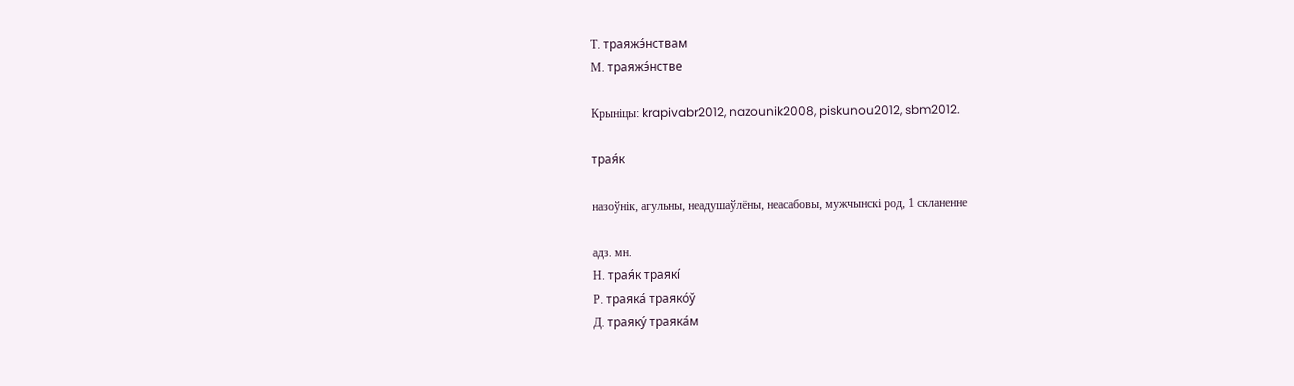Т. траяжэ́нствам
М. траяжэ́нстве

Крыніцы: krapivabr2012, nazounik2008, piskunou2012, sbm2012.

трая́к

назоўнік, агульны, неадушаўлёны, неасабовы, мужчынскі род, 1 скланенне

адз. мн.
Н. трая́к траякі́
Р. траяка́ траяко́ў
Д. траяку́ траяка́м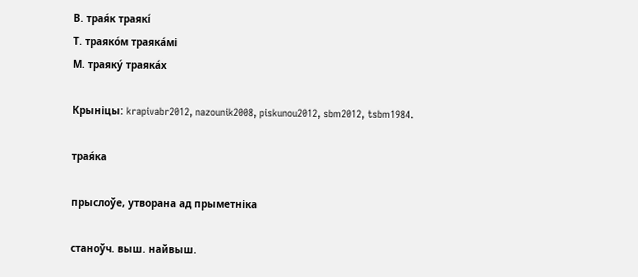В. трая́к траякі́
Т. траяко́м траяка́мі
М. траяку́ траяка́х

Крыніцы: krapivabr2012, nazounik2008, piskunou2012, sbm2012, tsbm1984.

трая́ка

прыслоўе, утворана ад прыметніка

станоўч. выш. найвыш.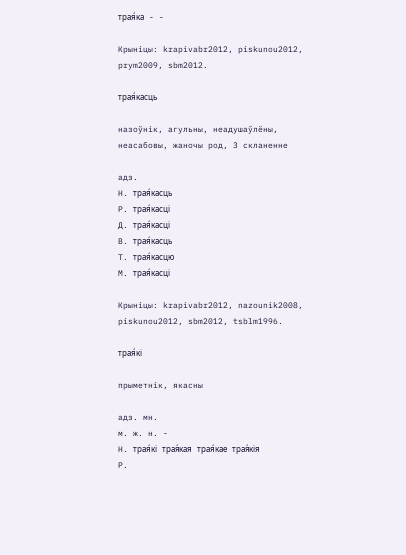трая́ка - -

Крыніцы: krapivabr2012, piskunou2012, prym2009, sbm2012.

трая́касць

назоўнік, агульны, неадушаўлёны, неасабовы, жаночы род, 3 скланенне

адз.
Н. трая́касць
Р. трая́касці
Д. трая́касці
В. трая́касць
Т. трая́касцю
М. трая́касці

Крыніцы: krapivabr2012, nazounik2008, piskunou2012, sbm2012, tsblm1996.

трая́кі

прыметнік, якасны

адз. мн.
м. ж. н. -
Н. трая́кі трая́кая трая́кае трая́кія
Р.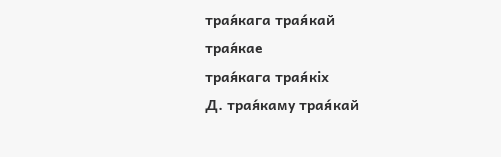трая́кага трая́кай
трая́кае
трая́кага трая́кіх
Д. трая́каму трая́кай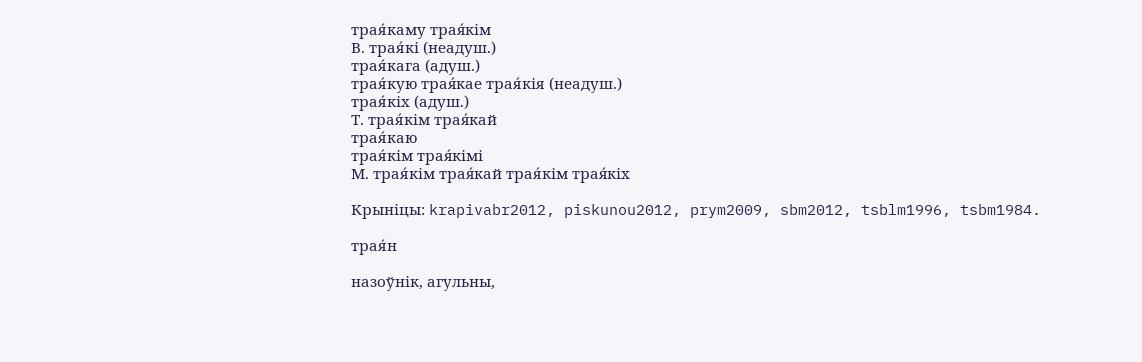трая́каму трая́кім
В. трая́кі (неадуш.)
трая́кага (адуш.)
трая́кую трая́кае трая́кія (неадуш.)
трая́кіх (адуш.)
Т. трая́кім трая́кай
трая́каю
трая́кім трая́кімі
М. трая́кім трая́кай трая́кім трая́кіх

Крыніцы: krapivabr2012, piskunou2012, prym2009, sbm2012, tsblm1996, tsbm1984.

трая́н

назоўнік, агульны,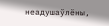неадушаўлёны,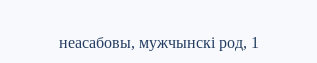неасабовы, мужчынскі род, 1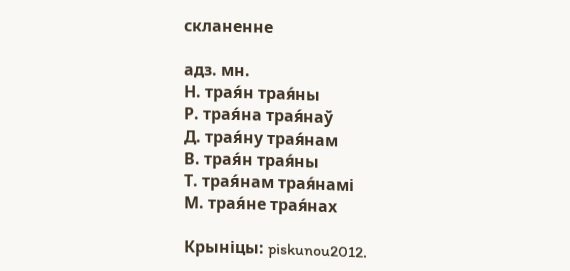скланенне

адз. мн.
Н. трая́н трая́ны
Р. трая́на трая́наў
Д. трая́ну трая́нам
В. трая́н трая́ны
Т. трая́нам трая́намі
М. трая́не трая́нах

Крыніцы: piskunou2012.